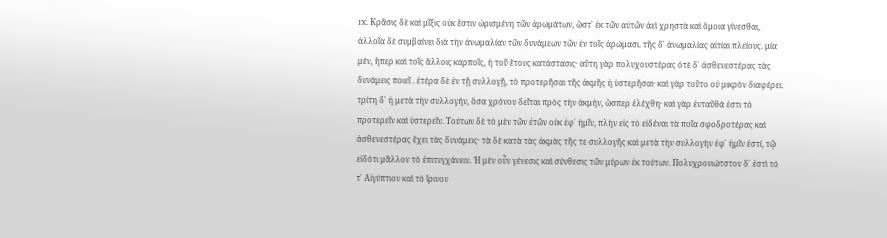IX. Κρᾶσις δὲ καὶ μῖξις οὐκ ἔστιν ὡρισμένη τῶν ἀρωμάτων, ὥστ᾿ ἐκ τῶν αὐτῶν ἀεὶ χρηστὰ καὶ ὅμοια γίνεσθαι, ἀλλοῖα δὲ συμβαίνει διὰ τὴν ἀνωμαλίαν τῶν δυνάμεων τῶν ἐν τοῖς ἀρώμασι. τῆς δ᾿ ἀνωμαλίας αἰτίαι πλείους. μία μέν, ἥπερ καὶ τοῖς ἄλλοις καρποῖς, ἡ τοῦ ἔτους κατάστασις· αὕτη γὰρ πολυχουστέρας ὁτὲ δ᾿ ἀσθενεστέρας τὰς δυνάμεις ποιεῖ . ἑτέρα δὲ ἐν τῇ συλλογῇ, τὸ προτερῆσαι τῆς ἀκμῆς ἡ ὑστερῆσαι· καὶ γὰρ τοῦτο οὐ μικρὸν διαφέρει. τρίτη δ᾿ ἡ μετὰ τὴν συλλογήν, ὅσα χρόνου δεῖται πρὸς τὴν ἀκμήν, ὥσπερ ἐλέχθη· καὶ γὰρ ἐνταῦθά ἐστι τὸ προτερεῖν καὶ ὑστερεῖν. Τούτων δὲ τὸ μὲν τῶν ἐτῶν οὐκ ἐφ᾿ ἡμῖν, πλὴν εἰς τὸ εἰδέναι τὰ ποῖα σφοδροτέρας καὶ ἀσθενεστέρας ἔχει τὰς δυνάμεις· τὰ δὲ κατὰ τὰς ἀκμὰς τῆς τε συλλογῆς καὶ μετὰ τὴν συλλογὴν ἐφ᾿ ἡμῖν ἐστί, τῷ εἰδότι μᾶλλον τὸ ἐπιτυγχάνειν. Ἡ μὲν οὖν γένεσις καὶ σύνθεσις τῶν μύρων ἐκ τούτων. Πολυχρονιώτστον δ᾿ ἐστὶ τό τ᾿ Αἰγύπτιον καὶ τὸ ἴρινον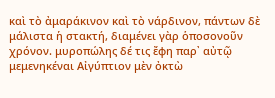καὶ τὸ ἀμαράκινον καὶ τὸ νάρδινον, πάντων δὲ μάλιστα ἡ στακτή, διαμένει γὰρ ὁποσονοῦν χρόνον. μυροπώλης δέ τις ἔφη παρ᾿ αὐτῷ μεμενηκέναι Αἰγύπτιον μὲν ὀκτὼ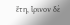ἔτη, ἴρινον δὲ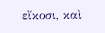εἴκοσι, καὶ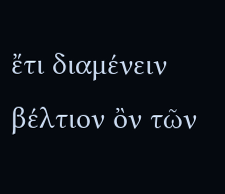ἔτι διαμένειν βέλτιον ὂν τῶν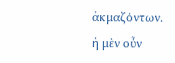ἀκμαζόντων. ἡ μὲν οὖν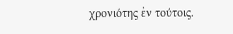χρονιότης ἐν τούτοις.